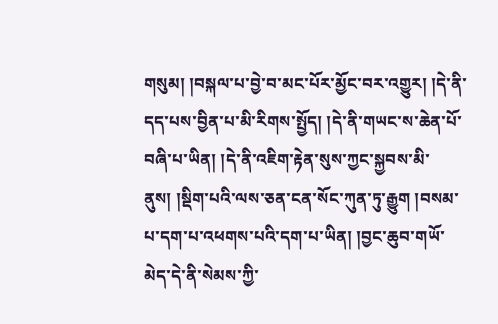གསུམ། །བསྐལ་པ་བྱེ་བ་མང་པོར་མྱོང་བར་འགྱུར། །དེ་ནི་དད་པས་བྱིན་པ་མི་རིགས་སྤྱོད། །དེ་ནི་གཡང་ས་ཆེན་པོ་བཞི་པ་ཡིན། །དེ་ནི་འཇིག་རྟེན་སུས་ཀྱང་སྐྱབས་མི་ནུས། །སྡིག་པའི་ལས་ཅན་ངན་སོང་ཀུན་ཏུ་རྒྱུག །བསམ་པ་དག་པ་འཕགས་པའི་དག་པ་ཡིན། །བྱང་ཆུབ་གཡོ་མེད་དེ་ནི་སེམས་ཀྱི་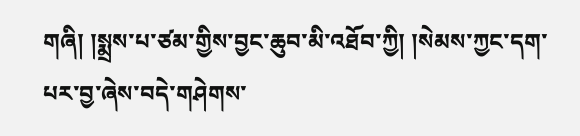གཞི། །སྨྲས་པ་ཙམ་གྱིས་བྱང་ཆུབ་མི་འཐོབ་ཀྱི། །སེམས་ཀྱང་དག་པར་བྱ་ཞེས་བདེ་གཤེགས་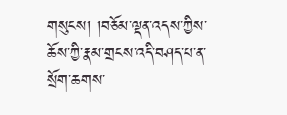གསུངས། །བཅོམ་ལྡན་འདས་ཀྱིས་ཆོས་ཀྱི་རྣམ་གྲངས་འདི་བཤད་པ་ན་སྲོག་ཆགས་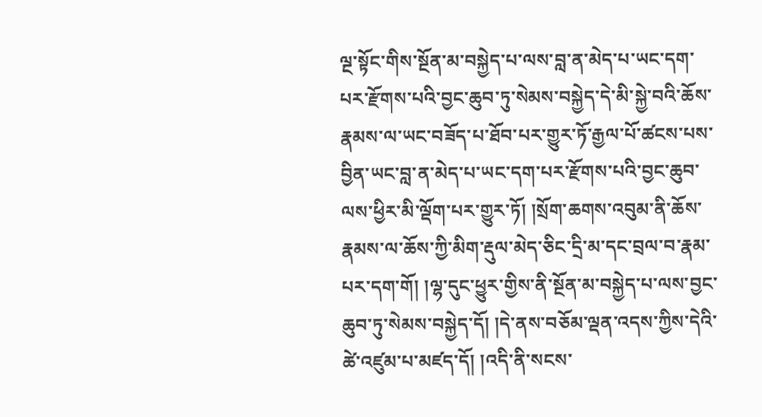ལྔ་སྟོང་གིས་སྔོན་མ་བསྐྱེད་པ་ལས་བླ་ན་མེད་པ་ཡང་དག་པར་རྫོགས་པའི་བྱང་ཆུབ་ཏུ་སེམས་བསྐྱེད་དེ་མི་སྐྱེ་བའི་ཆོས་རྣམས་ལ་ཡང་བཟོད་པ་ཐོབ་པར་གྱུར་ཏོ་རྒྱལ་པོ་ཚངས་པས་བྱིན་ཡང་བླ་ན་མེད་པ་ཡང་དག་པར་རྫོགས་པའི་བྱང་ཆུབ་ལས་ཕྱིར་མི་ལྡོག་པར་གྱུར་ཏོ། །སྲོག་ཆགས་འབུམ་ནི་ཆོས་རྣམས་ལ་ཆོས་ཀྱི་མིག་རྡུལ་མེད་ཅིང་དྲི་མ་དང་བྲལ་བ་རྣམ་པར་དག་གོ། །ལྷ་དུང་ཕྱུར་གྱིས་ནི་སྔོན་མ་བསྐྱེད་པ་ལས་བྱང་ཆུབ་ཏུ་སེམས་བསྐྱེད་དོ། །དེ་ནས་བཅོམ་ལྡན་འདས་ཀྱིས་དེའི་ཚེ་འཛུམ་པ་མཛད་དོ། །འདི་ནི་སངས་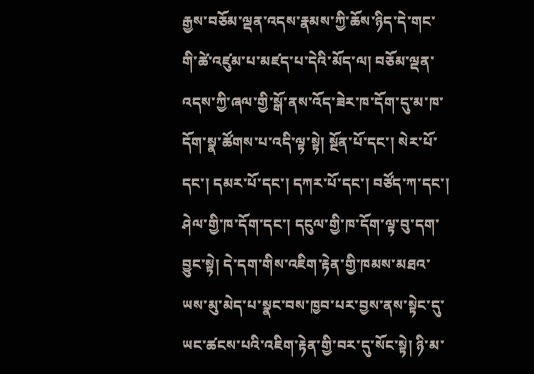རྒྱས་བཅོམ་ལྡན་འདས་རྣམས་ཀྱི་ཆོས་ཉིད་དེ་གང་གི་ཚེ་འཛུམ་པ་མཛད་པ་དེའི་མོད་ལ། བཅོམ་ལྡན་འདས་ཀྱི་ཞལ་གྱི་སྒོ་ནས་འོད་ཟེར་ཁ་དོག་དུ་མ་ཁ་དོག་སྣ་ཚོགས་པ་འདི་ལྟ་སྟེ། སྔོན་པོ་དང་། སེར་པོ་དང་། དམར་པོ་དང་། དཀར་པོ་དང་། བཙོད་ཀ་དང་། ཤེལ་གྱི་ཁ་དོག་དང་། དངུལ་གྱི་ཁ་དོག་ལྟ་བུ་དག་བྱུང་སྟེ། དེ་དག་གིས་འཇིག་རྟེན་གྱི་ཁམས་མཐའ་ཡས་མུ་མེད་པ་སྣང་བས་ཁྱབ་པར་བྱས་ནས་སྟེང་དུ་ཡང་ཚངས་པའི་འཇིག་རྟེན་གྱི་བར་དུ་སོང་སྟེ། ཉི་མ་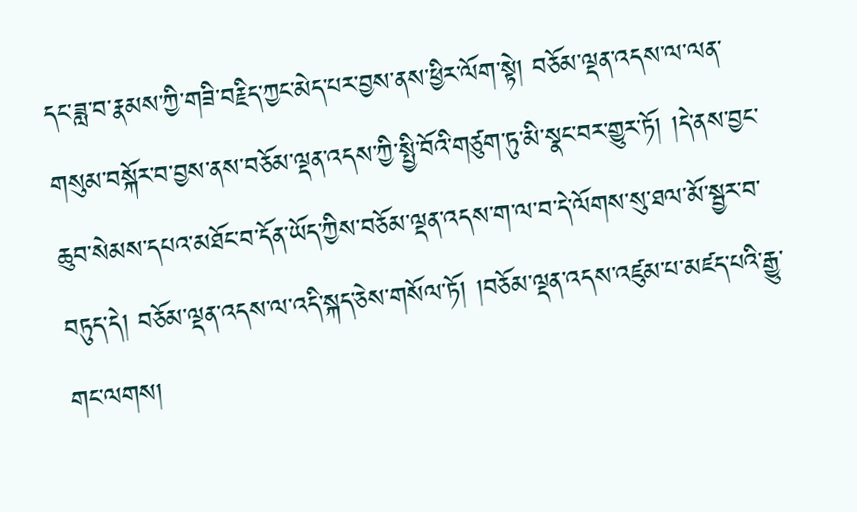དང་ཟླ་བ་རྣམས་ཀྱི་གཟི་བརྗིད་ཀྱང་མེད་པར་བྱས་ནས་ཕྱིར་ལོག་སྟེ། བཅོམ་ལྡན་འདས་ལ་ལན་གསུམ་བསྐོར་བ་བྱས་ནས་བཅོམ་ལྡན་འདས་ཀྱི་སྤྱི་བོའི་གཙུག་ཏུ་མི་སྣང་བར་གྱུར་ཏོ། །དེ་ནས་བྱང་ཆུབ་སེམས་དཔའ་མཐོང་བ་དོན་ཡོད་ཀྱིས་བཅོམ་ལྡན་འདས་ག་ལ་བ་དེ་ལོགས་སུ་ཐལ་མོ་སྦྱར་བ་བཏུད་དེ། བཅོམ་ལྡན་འདས་ལ་འདི་སྐད་ཅེས་གསོལ་ཏོ། །བཅོམ་ལྡན་འདས་འཛུམ་པ་མཛད་པའི་རྒྱུ་གང་ལགས།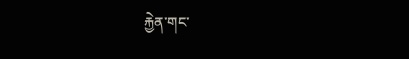རྐྱེན་གང་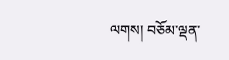ལགས། བཅོམ་ལྡན་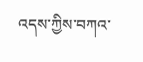འདས་ཀྱིས་བཀའ་